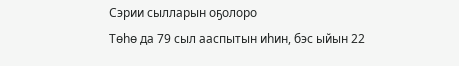Сэрии сылларын оҕолоро
Төһө да 79 сыл ааспытын иһин, бэс ыйын 22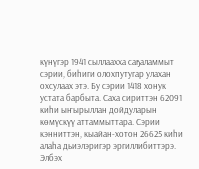күнүгэр 1941 сыллаахха саҕаламмыт сэрии, биһиги олохпутугар улахан охсулаах этэ. Бу сэрии 1418 хонук устата барбыта. Саха сириттэн 62091 киһи ыҥырыллан дойдуларын көмүскүү аттаммыттара. Сэрии кэнниттэн, кыайан-хотон 26625 киһи алаһа дьиэлэригэр эргиллибиттэрэ. Элбэх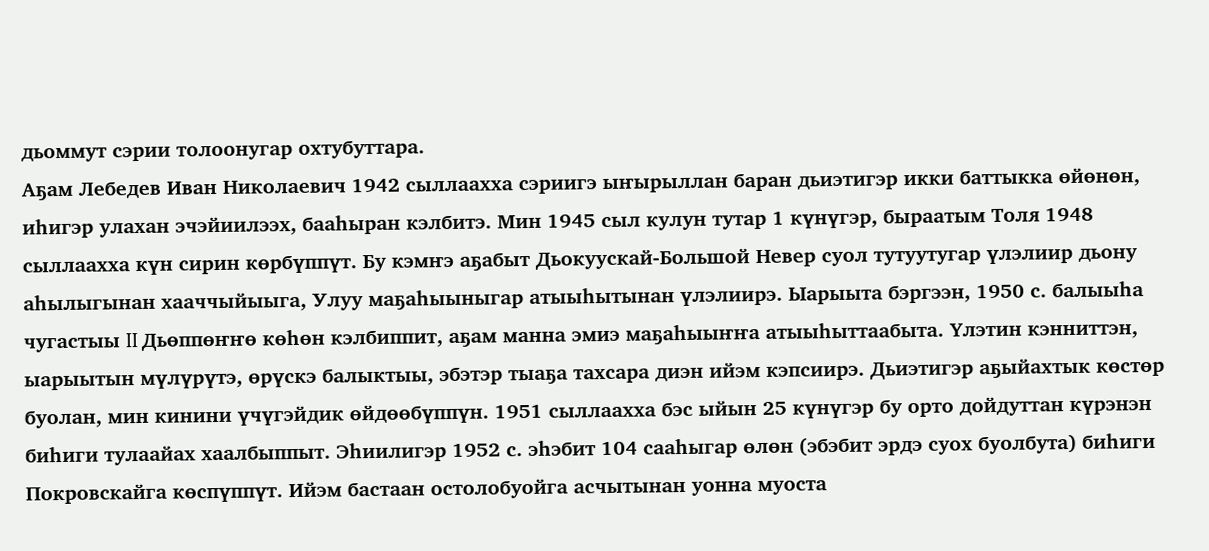дьоммут сэрии толоонугар охтубуттара.
Аҕам Лебедев Иван Николаевич 1942 сыллаахха сэриигэ ыҥырыллан баран дьиэтигэр икки баттыкка өйөнөн, иһигэр улахан эчэйиилээх, бааһыран кэлбитэ. Мин 1945 сыл кулун тутар 1 күнүгэр, быраатым Толя 1948 сыллаахха күн сирин көрбүппүт. Бу кэмҥэ аҕабыт Дьокуускай-Большой Невер суол тутуутугар үлэлиир дьону аһылыгынан хааччыйыыга, Улуу маҕаһыыныгар атыыһытынан үлэлиирэ. Ыарыыта бэргээн, 1950 с. балыыһа чугастыы II Дьөппөҥҥө көһөн кэлбиппит, аҕам манна эмиэ маҕаһыыҥҥа атыыһыттаабыта. Үлэтин кэнниттэн, ыарыытын мүлүрүтэ, өрүскэ балыктыы, эбэтэр тыаҕа тахсара диэн ийэм кэпсиирэ. Дьиэтигэр аҕыйахтык көстөр буолан, мин кинини үчүгэйдик өйдөөбүппүн. 1951 сыллаахха бэс ыйын 25 күнүгэр бу орто дойдуттан күрэнэн биһиги тулаайах хаалбыппыт. Эһиилигэр 1952 с. эһэбит 104 сааһыгар өлөн (эбэбит эрдэ суох буолбута) биһиги Покровскайга көспүппүт. Ийэм бастаан остолобуойга асчытынан уонна муоста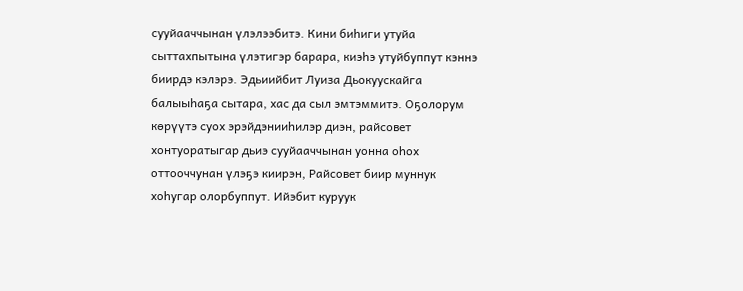сууйааччынан үлэлээбитэ. Кини биһиги утуйа сыттахпытына үлэтигэр барара, киэһэ утуйбуппут кэннэ биирдэ кэлэрэ. Эдьиийбит Луиза Дьокуускайга балыыһаҕа сытара, хас да сыл эмтэммитэ. Оҕолорум көрүүтэ суох эрэйдэнииһилэр диэн, райсовет хонтуоратыгар дьиэ сууйааччынан уонна оһох оттооччунан үлэҕэ киирэн, Райсовет биир муннук хоһугар олорбуппут. Ийэбит куруук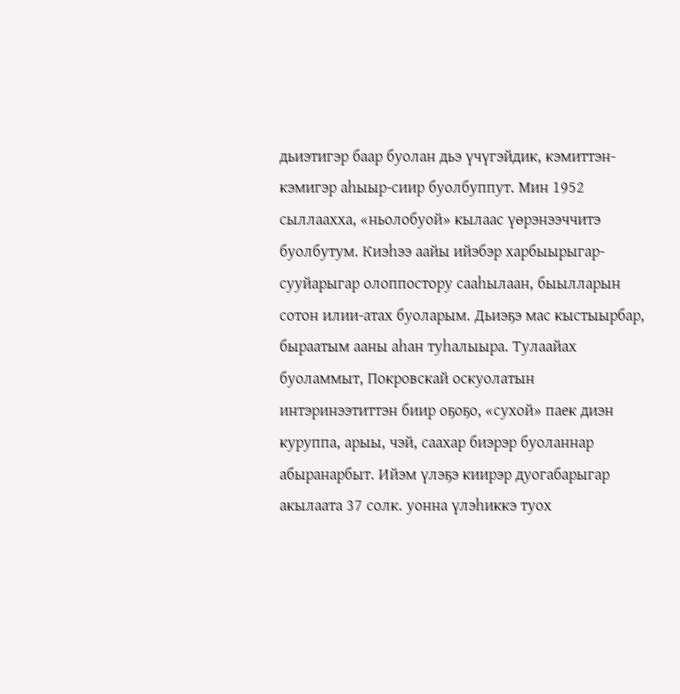дьиэтигэр баар буолан дьэ үчүгэйдик, кэмиттэн-кэмигэр аһыыр-сиир буолбуппут. Мин 1952 сыллаахха, «ньолобуой» кылаас үөрэнээччитэ буолбутум. Киэһээ аайы ийэбэр харбыырыгар-сууйарыгар олоппостору сааһылаан, быылларын сотон илии-атах буоларым. Дьиэҕэ мас кыстыырбар, быраатым ааны аһан туһалыыра. Тулаайах буоламмыт, Покровскай оскуолатын интэринээтиттэн биир оҕоҕо, «сухой» паек диэн куруппа, арыы, чэй, саахар биэрэр буоланнар абыранарбыт. Ийэм үлэҕэ киирэр дуогабарыгар акылаата 37 солк. уонна үлэһиккэ туох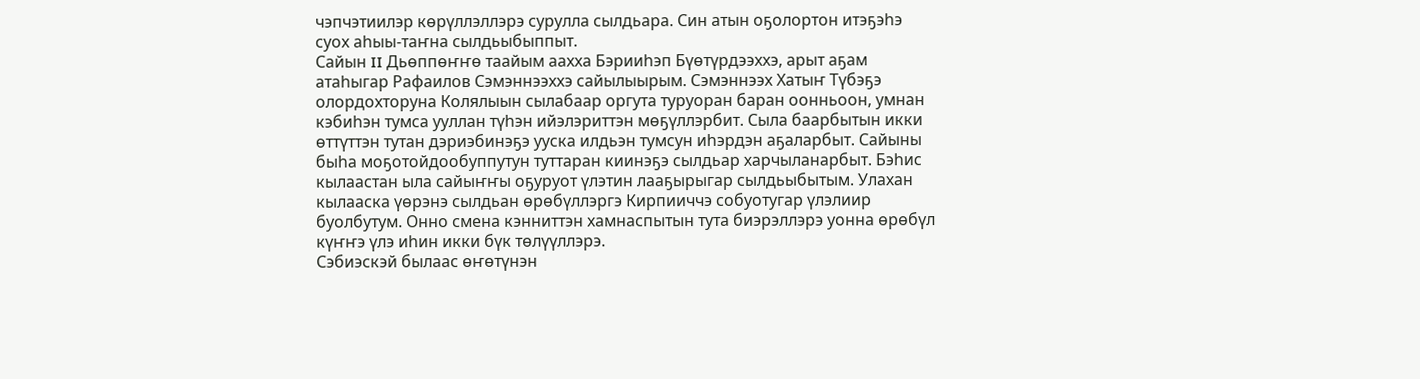чэпчэтиилэр көрүллэллэрэ сурулла сылдьара. Син атын оҕолортон итэҕэһэ суох аһыы-таҥна сылдьыбыппыт.
Сайын II Дьөппөҥҥө таайым аахха Бэрииһэп Бүөтүрдээххэ, арыт аҕам атаһыгар Рафаилов Сэмэннээххэ сайылыырым. Сэмэннээх Хатыҥ Түбэҕэ олордохторуна Колялыын сылабаар оргута туруоран баран оонньоон, умнан кэбиһэн тумса ууллан түһэн ийэлэриттэн мөҕүллэрбит. Сыла баарбытын икки өттүттэн тутан дэриэбинэҕэ ууска илдьэн тумсун иһэрдэн аҕаларбыт. Сайыны быһа моҕотойдообуппутун туттаран киинэҕэ сылдьар харчыланарбыт. Бэһис кылаастан ыла сайыҥҥы оҕуруот үлэтин лааҕырыгар сылдьыбытым. Улахан кылааска үөрэнэ сылдьан өрөбүллэргэ Кирпииччэ собуотугар үлэлиир буолбутум. Онно смена кэнниттэн хамнаспытын тута биэрэллэрэ уонна өрөбүл күҥҥэ үлэ иһин икки бүк төлүүллэрэ.
Сэбиэскэй былаас өҥөтүнэн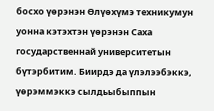босхо үөрэнэн Өлүөхүмэ техникумун уонна кэтэхтэн үөрэнэн Саха государственнай университетын бүтэрбитим. Биирдэ да үлэлээбэккэ, үөрэммэккэ сылдьыбыппын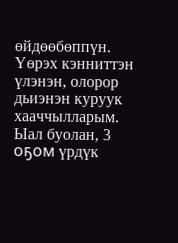өйдөөбөппүн. Үөрэх кэнниттэн үлэнэн, олорор дьиэнэн куруук хааччылларым. Ыал буолан, 3 оҕом үрдүк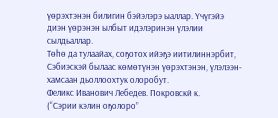үөрэхтэнэн билигин бэйэлэрэ ыаллар. Үчүгэйэ диэн үөрэнэн ылбыт идэлэринэн үлэлии сылдьаллар.
Төһө да тулаайах, соҕотох ийэҕэ иитилиннэрбит, Сэбиэскэй былаас көмөтүнэн үөрэхтэнэн, үлэлээн-хамсаан дьоллоохтук олоробут.
Феликс Иванович Лебедев. Покровскй к.
(“Сэрии кэлин оҕолоро”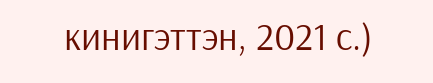кинигэттэн, 2021 с.)